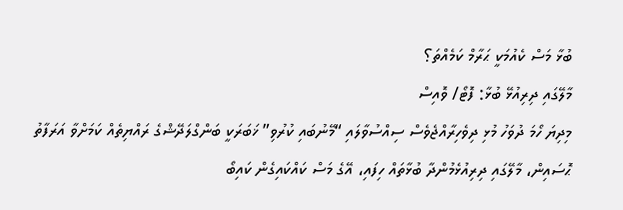ބުޅާ މަސް ކެއުމަކީ ޙަރާމް ކަމެއްތަ؟
މާލޭގައި ދިރިއުޅޭ ބުޅާ: ފޮޓޯ/ ވޮއިސް
މިދިޔަ ހޯމަ ދުވަހު މުޅި ދިވެހިރާއްޖެވެސް ސިއްސުވާލައި “މޭނުބައި ކުރުވި” ޚަބަރަކީ ބަންގްލަދޭޝްގެ ރައްޔިތެއް ކަމަށްވާ އަރަފާތު ޙޮސައިން، މާލޭގައި ދިރިއުޅެމުންދާ ބުޅާތައް ހިފައި، އޭގެ މަސް ކައްކައިގެން ކައިބޯ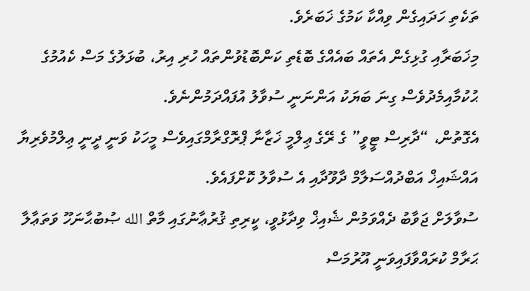ތަކެތި ހަދައިގެން ވިއްކާ ކަމުގެ ޚަބަރެވެ.
މިޚަބަރާއި ގުޅިގެން އެތައް ބައެއްގެ ބޮޑެތި ކަންބޮޑުވުންތައް ހުރި އިރު، ބުޅަލުގެ މަސް ކެއުމުގެ ޙުކުމާއިމެދުވެސް ގިނަ ބަޔަކު އަންނަނީ ސުވާލު އުފައްދަމުންނެވެ.
އެގޮތުން، “ދާރިސް ޓީވީ” ގެ ރޭގެ ޢިލްމީ ޚަޒާނާ ޕްރޮގްރާމްގައިވެސް މީހަކު ވަނީ ދީނީ ޢިލްމުވެރިޔާ އައްޝައިޚް އަބްދުއްސަލާމް ދާވޫދާއި އެ ސުވާލު ކޮށްފައެވެ.
ސުވާލަށް ޖަވާބު ދެއްވަމުން ޝެއިޚް ވިދާޅުވީ، ކީރިތި ޤުރުޢާނުގައި މާތް الله ޞުބުޙާނަހޫ ވަތަޢާލާ ޙަރާމް ކުރައްވާފައިވަނީ އޫރުމަސް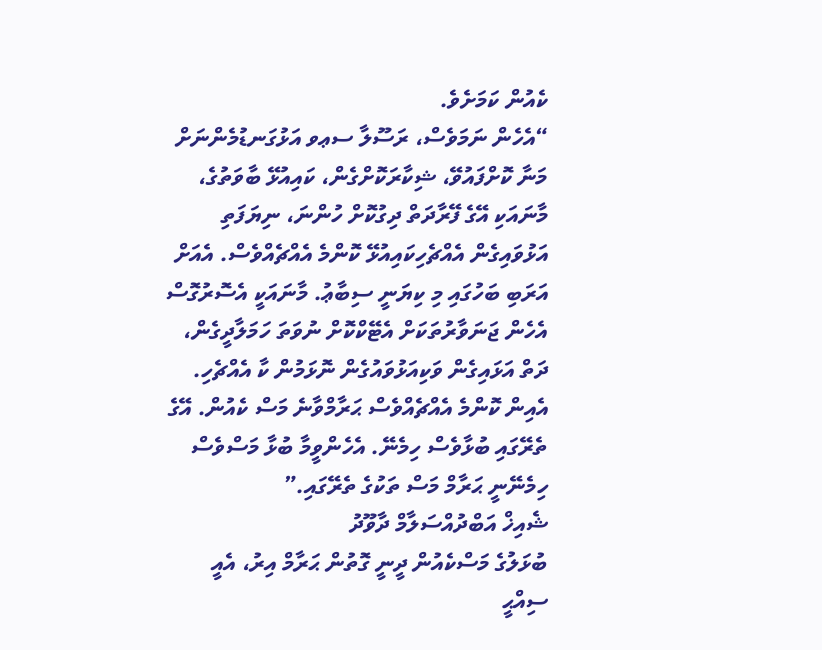ކެއުން ކަމަށެވެ.
“އެހެން ނަމަވެސް، ރަސޫލާ ސޢވ އަޅުގަނޑުމެންނަށް މަނާ ކޮށްފައުވޭ، ޝިކާރަކޮށްގެން، ކައިއުޅޭ ބާވަތުގެ، މާނައަކި އޭގެ ފޭރާދަތް ދިގުކޮށް ހުންނަ، ނިޔަފަތި އަޅުވައިގެން އެއްޗެހިކައިއުޅޭ ކޮންމެ އެއްޗެއްވެސް. އެއަށް އަރަބި ބަހުގައި މި ކިޔަނީ ސިބާޢު. މާނައަކީ އެސޮރުގޮސް އެހެން ޖަނަވާރުތަކަށް އެޓޭކްކޮށް ނުވަތަ ހަމަލާދީގެން، ދަތް އަޅައިގެން ވަކިއަޅުވައުގެން ނޮޅަމުން ކާ އެއްޗެހި. އެއިން ކޮންމެ އެއްޗެއްވެސް ޙަރާމްވާނެ މަސް ކެއުން. އޭގެ ތެރޭގައި ބުޅާވެސް ހިމެނޭ. އެހެންވީމާ ބުޅާ މަސްވެސް ހިމެނޭނީ ޙަރާމް މަސް ތަކުގެ ތެރޭގައި.”
ޝެއިޚް އަބްދުއްސަލާމް ދާވޫދު
ބުޅަލުގެ މަސްކެއުން ދީނީ ގޮތުން ޙަރާމް އިރު، އެއީ ސިއްޙީ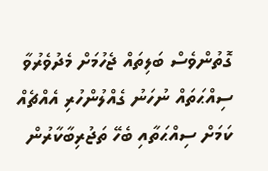ގޮތުންވެސް ބަލިތައް ޖެހުމަށް މެދުވެރުވާ ސިއްޙަތައް ނުހަނު ގެއްލުންހުރި އެއްޗެއް ކަމަށް ސިއްޙަތާއި ބެހޭ ތަޖުރިބާކާރުން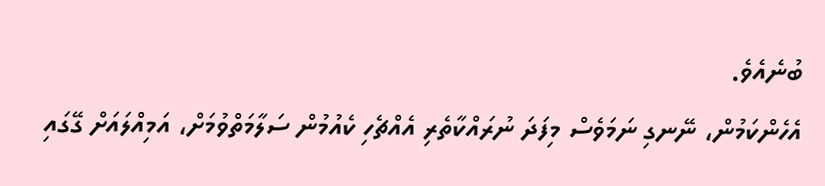ބުނެއެވެ.
އެހެންކަމުން، ނޭނގި ނަމަވެސް މިފަދަ ނުރައްކާތެރި އެއްޗެހި ކެއުމުން ސަލާމަތްވުމަށް، އަމިއްލައަށް ގޭގައި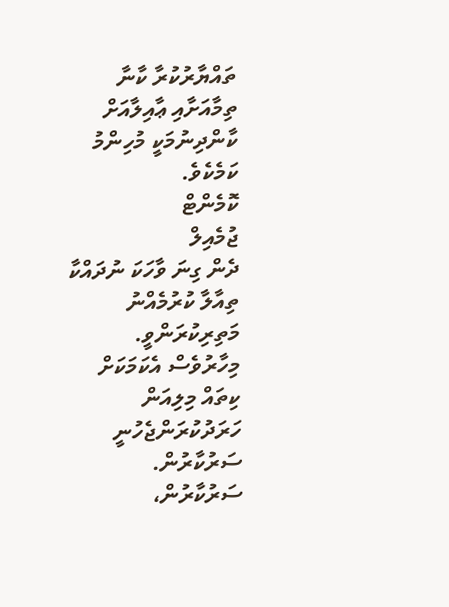ތައްޔާރުކުރާ ކާނާ ތިމާއަށާއި ޢާއިލާއަށް ކާންދިނުމަކީ މުހިންމު ކަމެކެވެ.
ކޮމެންޓް
ޖުމެއިލް
ދެން ގިނަ ވާހަކަ ނުދައްކާ ތިއާލާ ކުރުމެއްނު މަތިރިކުރަންވީ. މިހާރުވެސް އެކަމަކަށް ކިތައް މިލިއަން ހަރަދުކުރަންޖެހުނީ ސަރުކާރުން. ސަރުކާރުން،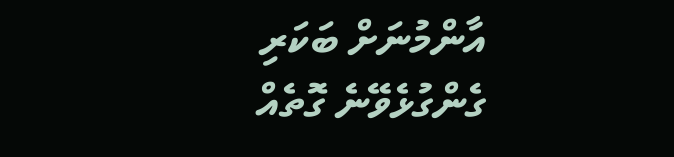އާންމުނަށް ބަކަރި ގެންގުޅެވޭނެ ގޮތެއް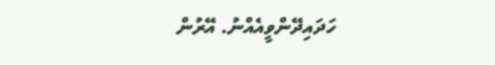ހަދައިދޭންވީއެއްނު. އޭރުން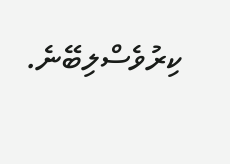ކިރުވެސްލިބޭނެ.